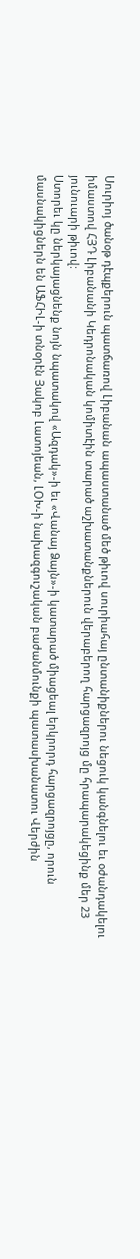Սուրիոյ ծանօթ դէպքերուն պատճառով Լիբանան ապաստանած մեծ թիւով սուրիահայ ընտանիքներու նեցուկ կանգնելու եւ օժանդակելու իմաստով ՀՅԴ Լիբանանի Կեդրոնական կոմիտէին տարած աշխատանքներուն վերաբերող հարցազրոյց մը հրապարակեցինք մեր 23 յունուարի թիւով:
Ստորեւ կը ներկայացնենք նոյն նպատակով «Ազդակ»-ի եւ «Վանայ Ձայն»-ի կատարած միացեալ երկրորդ հարցազրոյցը, որուն մասնակիցներն են ԱՖՀԻԼ-ի տնօրէն Յակոբ Լատոյեան, ԼՕԽ-ի նախազգուշական բաժանմունքի պատասխանատու Վերժին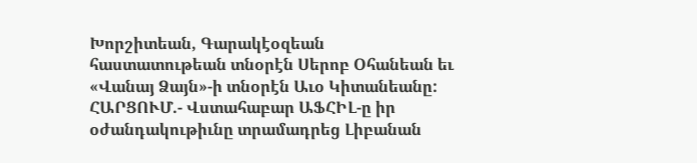Խորշիտեան, Գարակէօզեան հաստատութեան տնօրէն Սերոբ Օհանեան եւ «Վանայ Ձայն»-ի տնօրէն Աւօ Կիտանեանը:
ՀԱՐՑՈՒՄ.- Վստահաբար ԱՖՀԻԼ-ը իր օժանդակութիւնը տրամադրեց Լիբանան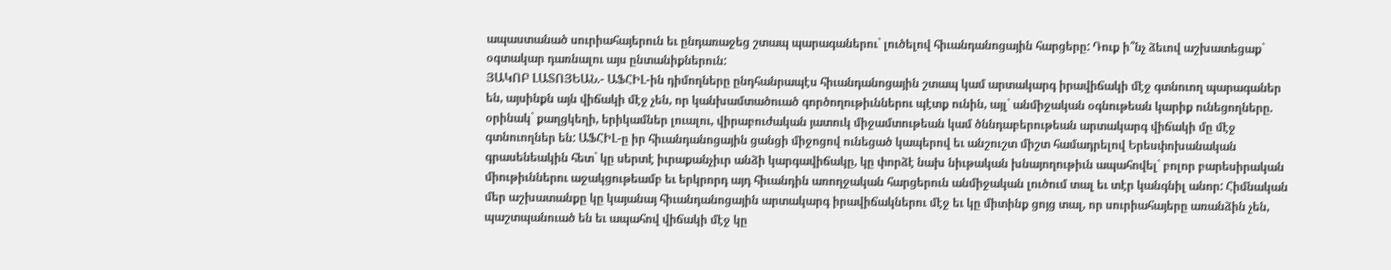ապաստանած սուրիահայերուն եւ ընդառաջեց շտապ պարագաներու` լուծելով հիւանդանոցային հարցերը: Դուք ի՞նչ ձեւով աշխատեցաք` օգտակար դառնալու այս ընտանիքներուն:
ՅԱԿՈԲ ԼԱՏՈՅԵԱՆ.- ԱՖՀԻԼ-ին դիմողները ընդհանրապէս հիւանդանոցային շտապ կամ արտակարգ իրավիճակի մէջ գտնուող պարագաներ են, այսինքն այն վիճակի մէջ չեն, որ կանխամտածուած գործողութիւններու պէտք ունին, այլ` անմիջական օգնութեան կարիք ունեցողները. օրինակ` քաղցկեղի, երիկամներ լուալու, վիրաբուժական յատուկ միջամտութեան կամ ծննդաբերութեան արտակարգ վիճակի մը մէջ գտնուողներ են: ԱՖՀԻԼ-ը իր հիւանդանոցային ցանցի միջոցով ունեցած կապերով եւ անշուշտ միշտ համադրելով Երեսփոխանական գրասենեակին հետ` կը սերտէ իւրաքանչիւր անձի կարգավիճակը, կը փորձէ նախ նիւթական խնայողութիւն ապահովել` բոլոր բարեսիրական միութիւններու աջակցութեամբ եւ երկրորդ այդ հիւանդին առողջական հարցերուն անմիջական լուծում տալ եւ տէր կանգնիլ անոր: Հիմնական մեր աշխատանքը կը կայանայ հիւանդանոցային արտակարգ իրավիճակներու մէջ եւ կը միտինք ցոյց տալ, որ սուրիահայերը առանձին չեն, պաշտպանուած են եւ ապահով վիճակի մէջ կը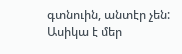գտնուին, անտէր չեն: Ասիկա է մեր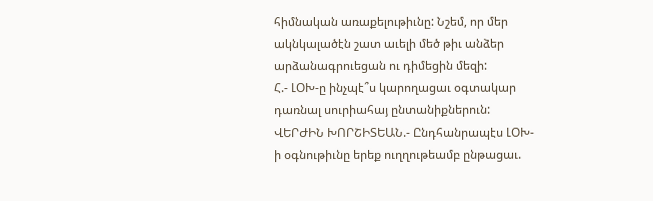հիմնական առաքելութիւնը: Նշեմ, որ մեր ակնկալածէն շատ աւելի մեծ թիւ անձեր արձանագրուեցան ու դիմեցին մեզի:
Հ.- ԼՕԽ-ը ինչպէ՞ս կարողացաւ օգտակար դառնալ սուրիահայ ընտանիքներուն:
ՎԵՐԺԻՆ ԽՈՐՇԻՏԵԱՆ.- Ընդհանրապէս ԼՕԽ-ի օգնութիւնը երեք ուղղութեամբ ընթացաւ.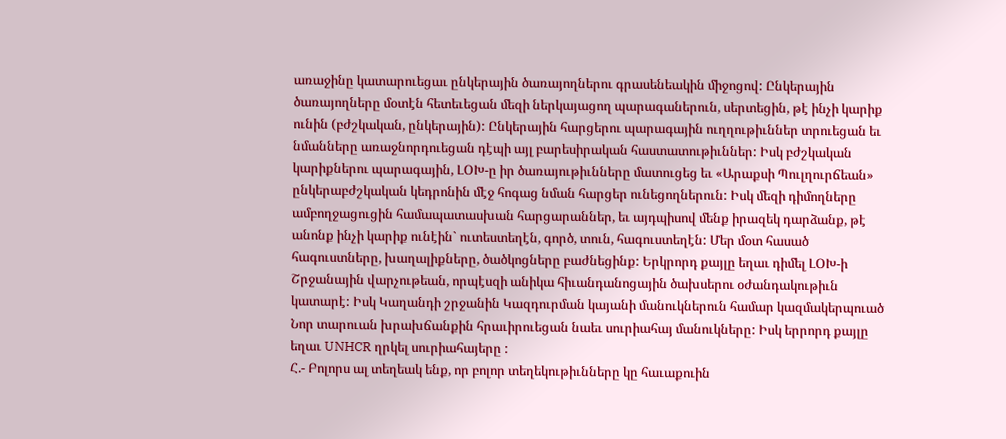առաջինը կատարուեցաւ ընկերային ծառայողներու գրասենեակին միջոցով: Ընկերային ծառայողները մօտէն հետեւեցան մեզի ներկայացող պարագաներուն, սերտեցին, թէ ինչի կարիք ունին (բժշկական, ընկերային): Ընկերային հարցերու պարագային ուղղութիւններ տրուեցան եւ նմանները առաջնորդուեցան դէպի այլ բարեսիրական հաստատութիւններ: Իսկ բժշկական կարիքներու պարագային, ԼՕԽ-ը իր ծառայութիւնները մատուցեց եւ «Արաքսի Պուլղուրճեան» ընկերաբժշկական կեդրոնին մէջ հոգաց նման հարցեր ունեցողներուն: Իսկ մեզի դիմողները ամբողջացուցին համապատասխան հարցարաններ, եւ այդպիսով մենք իրազեկ դարձանք, թէ անոնք ինչի կարիք ունէին` ուտեստեղէն, գործ, տուն, հագուստեղէն: Մեր մօտ հասած հագուստները, խաղալիքները, ծածկոցները բաժնեցինք: Երկրորդ քայլը եղաւ դիմել ԼՕԽ-ի Շրջանային վարչութեան, որպէսզի անիկա հիւանդանոցային ծախսերու օժանդակութիւն կատարէ: Իսկ Կաղանդի շրջանին Կազդուրման կայանի մանուկներուն համար կազմակերպուած Նոր տարուան խրախճանքին հրաւիրուեցան նաեւ սուրիահայ մանուկները: Իսկ երրորդ քայլը եղաւ UNHCR ղրկել սուրիահայերը :
Հ.- Բոլորս ալ տեղեակ ենք, որ բոլոր տեղեկութիւնները կը հաւաքուին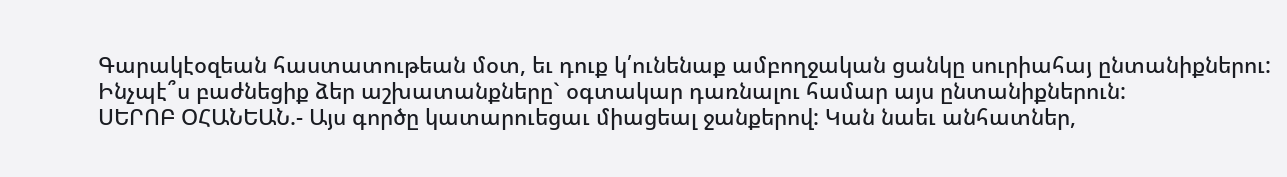Գարակէօզեան հաստատութեան մօտ, եւ դուք կ՛ունենաք ամբողջական ցանկը սուրիահայ ընտանիքներու: Ինչպէ՞ս բաժնեցիք ձեր աշխատանքները` օգտակար դառնալու համար այս ընտանիքներուն:
ՍԵՐՈԲ ՕՀԱՆԵԱՆ.- Այս գործը կատարուեցաւ միացեալ ջանքերով: Կան նաեւ անհատներ,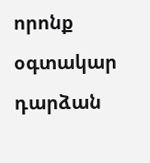որոնք օգտակար դարձան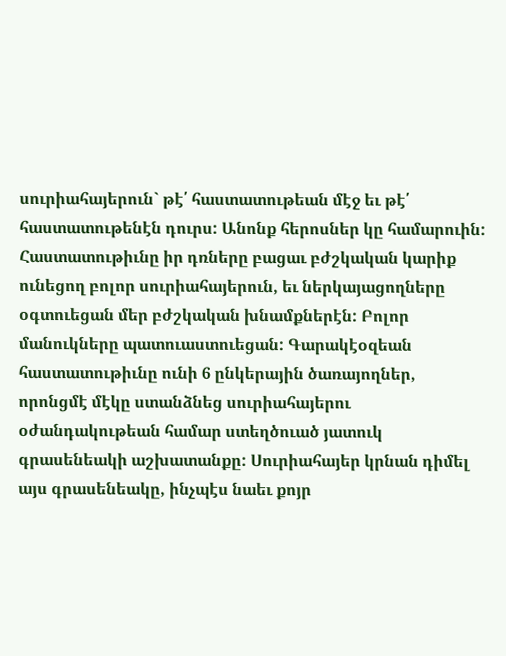սուրիահայերուն` թէ՛ հաստատութեան մէջ եւ թէ՛ հաստատութենէն դուրս: Անոնք հերոսներ կը համարուին: Հաստատութիւնը իր դռները բացաւ բժշկական կարիք ունեցող բոլոր սուրիահայերուն, եւ ներկայացողները օգտուեցան մեր բժշկական խնամքներէն: Բոլոր մանուկները պատուաստուեցան: Գարակէօզեան հաստատութիւնը ունի 6 ընկերային ծառայողներ, որոնցմէ մէկը ստանձնեց սուրիահայերու օժանդակութեան համար ստեղծուած յատուկ գրասենեակի աշխատանքը: Սուրիահայեր կրնան դիմել այս գրասենեակը, ինչպէս նաեւ քոյր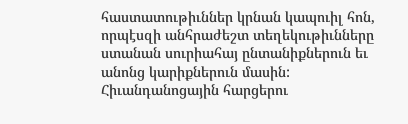հաստատութիւններ կրնան կապուիլ հոն, որպէսզի անհրաժեշտ տեղեկութիւնները ստանան սուրիահայ ընտանիքներուն եւ անոնց կարիքներուն մասին: Հիւանդանոցային հարցերու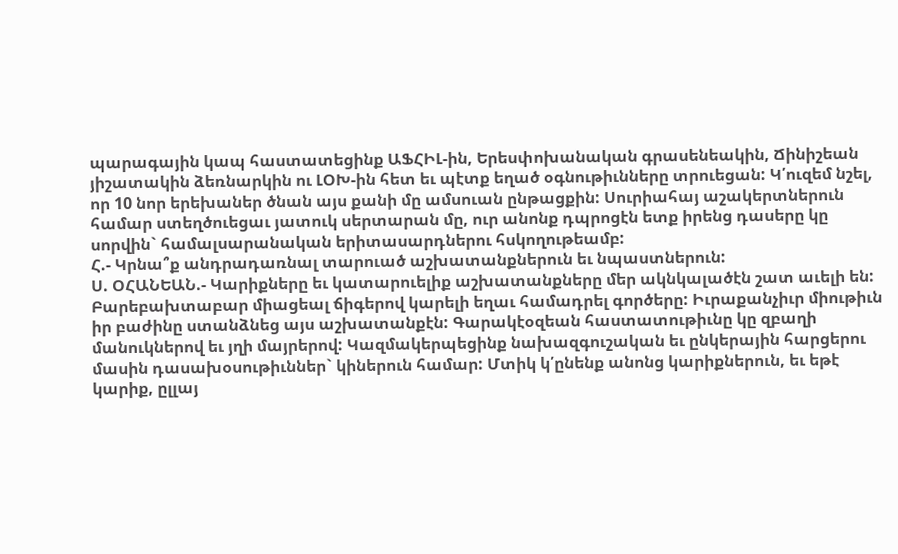պարագային կապ հաստատեցինք ԱՖՀԻԼ-ին, Երեսփոխանական գրասենեակին, Ճինիշեան յիշատակին ձեռնարկին ու ԼՕԽ-ին հետ եւ պէտք եղած օգնութիւնները տրուեցան: Կ՛ուզեմ նշել, որ 10 նոր երեխաներ ծնան այս քանի մը ամսուան ընթացքին: Սուրիահայ աշակերտներուն համար ստեղծուեցաւ յատուկ սերտարան մը, ուր անոնք դպրոցէն ետք իրենց դասերը կը սորվին` համալսարանական երիտասարդներու հսկողութեամբ:
Հ.- Կրնա՞ք անդրադառնալ տարուած աշխատանքներուն եւ նպաստներուն:
Ս. ՕՀԱՆԵԱՆ.- Կարիքները եւ կատարուելիք աշխատանքները մեր ակնկալածէն շատ աւելի են: Բարեբախտաբար միացեալ ճիգերով կարելի եղաւ համադրել գործերը: Իւրաքանչիւր միութիւն իր բաժինը ստանձնեց այս աշխատանքէն: Գարակէօզեան հաստատութիւնը կը զբաղի մանուկներով եւ յղի մայրերով: Կազմակերպեցինք նախազգուշական եւ ընկերային հարցերու մասին դասախօսութիւններ` կիներուն համար: Մտիկ կ՛ընենք անոնց կարիքներուն, եւ եթէ կարիք, ըլլայ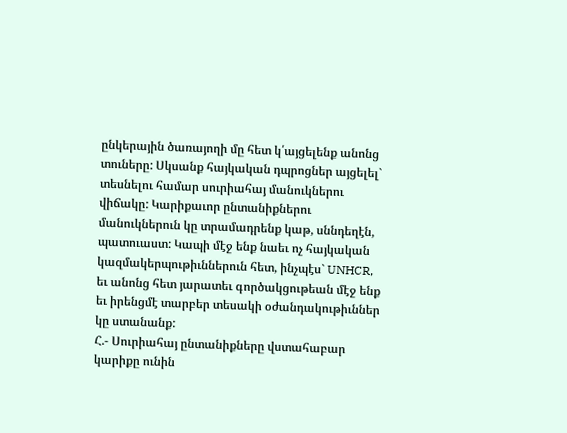ընկերային ծառայողի մը հետ կ՛այցելենք անոնց տուները: Սկսանք հայկական դպրոցներ այցելել` տեսնելու համար սուրիահայ մանուկներու վիճակը: Կարիքաւոր ընտանիքներու մանուկներուն կը տրամադրենք կաթ, սննդեղէն, պատուաստ: Կապի մէջ ենք նաեւ ոչ հայկական կազմակերպութիւններուն հետ, ինչպէս` UNHCR, եւ անոնց հետ յարատեւ գործակցութեան մէջ ենք եւ իրենցմէ տարբեր տեսակի օժանդակութիւններ կը ստանանք:
Հ.- Սուրիահայ ընտանիքները վստահաբար կարիքը ունին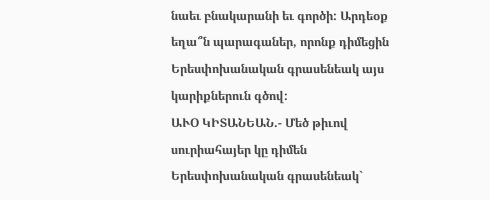նաեւ բնակարանի եւ գործի: Արդեօք եղա՞ն պարագաներ, որոնք դիմեցին Երեսփոխանական գրասենեակ այս կարիքներուն գծով:
ԱՒՕ ԿԻՏԱՆԵԱՆ.- Մեծ թիւով սուրիահայեր կը դիմեն Երեսփոխանական գրասենեակ`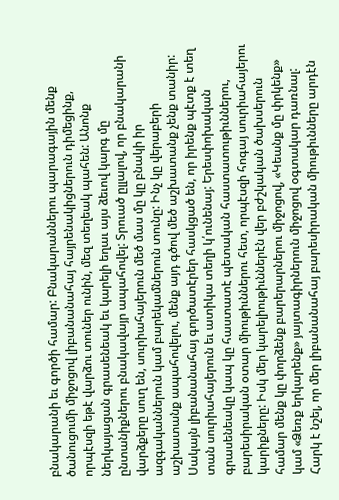բնակարանի եւ գործի համար: Բնակարաններու պարագային մենք ծանուցումի միջոցով լիբանանահայ հայրենակիցներուն դիմեցինք, որպէսզի եթէ վարձու տուներ ունին, մեզ տեղեակ պահեն: Անոնք ներկայացան գրասենեակ եւ կարելի եղաւ այս ձեւով կարգ մը ընտանիքներու բնակավայր ապահովել: Տրուած ըլլալով, որ բնակարանի վարձքերը սուղ են, սուրիահայերուն մեծ մաս մը կը բնակի իր ազգականներուն կամ բարեկամներուն տունը: Ինչ կը վերաբերի աշխատանք ապահովելու, մենք այդ գծով մեծ աշխատանք չենք տանիր: Սակայն լիբանանահայ գործատէրեր հասկցած են, որ իրենք պէտք է տեղ տան սուրիահայերուն եւ ատիկա տեղի կ՛ունենայ: Երեսփոխական գրասենեակը կապ կը հաստատէ պետական հաստատութիւններու, բարեսիրական օտար միութիւններու հետ, որպէսզի հոգայ սուրիահայերու կարիքները: Իսկ մեր կարելիութիւններէն վեր բժշկական ծախսերուն համար մենք կը փորձենք բարերարներու միջոցով, «Կեանք մը փրկենք» կամ «Ձեռք երկարենք» յայտագիրներուն միջոցով օգտակար դառնալ: Հարկ է նշել, որ մեր լիբանանահայ բարեսիրական միութիւնները արդէն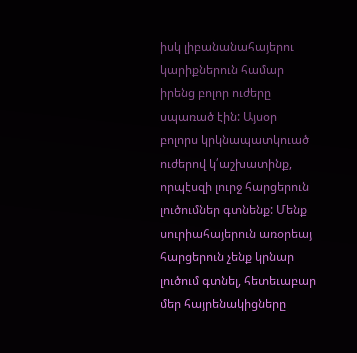իսկ լիբանանահայերու կարիքներուն համար իրենց բոլոր ուժերը սպառած էին: Այսօր բոլորս կրկնապատկուած ուժերով կ՛աշխատինք, որպէսզի լուրջ հարցերուն լուծումներ գտնենք: Մենք սուրիահայերուն առօրեայ հարցերուն չենք կրնար լուծում գտնել, հետեւաբար մեր հայրենակիցները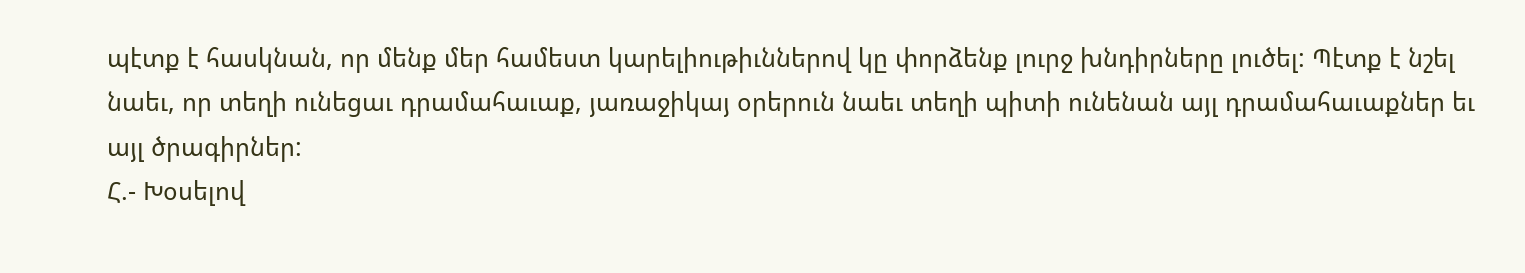պէտք է հասկնան, որ մենք մեր համեստ կարելիութիւններով կը փորձենք լուրջ խնդիրները լուծել: Պէտք է նշել նաեւ, որ տեղի ունեցաւ դրամահաւաք, յառաջիկայ օրերուն նաեւ տեղի պիտի ունենան այլ դրամահաւաքներ եւ այլ ծրագիրներ:
Հ.- Խօսելով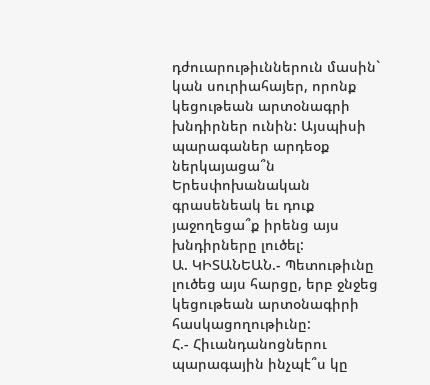դժուարութիւններուն մասին` կան սուրիահայեր, որոնք կեցութեան արտօնագրի խնդիրներ ունին: Այսպիսի պարագաներ արդեօք ներկայացա՞ն Երեսփոխանական գրասենեակ եւ դուք յաջողեցա՞ք իրենց այս խնդիրները լուծել:
Ա. ԿԻՏԱՆԵԱՆ.- Պետութիւնը լուծեց այս հարցը, երբ ջնջեց կեցութեան արտօնագիրի հասկացողութիւնը:
Հ.- Հիւանդանոցներու պարագային ինչպէ՞ս կը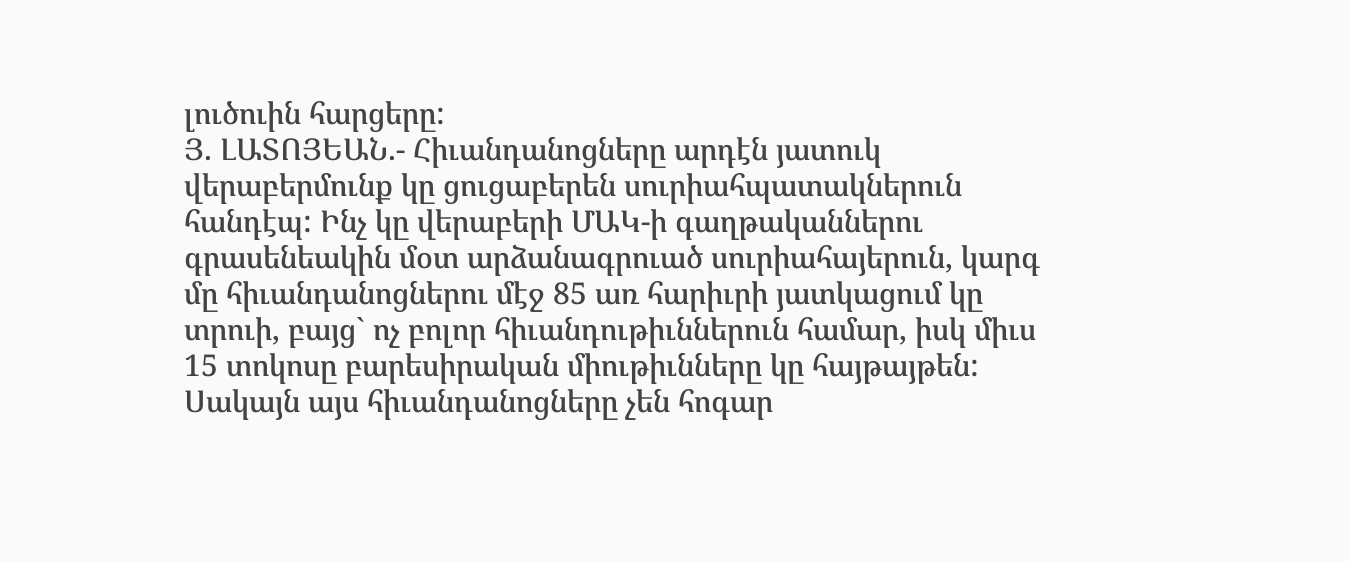լուծուին հարցերը:
Յ. ԼԱՏՈՅԵԱՆ.- Հիւանդանոցները արդէն յատուկ վերաբերմունք կը ցուցաբերեն սուրիահպատակներուն հանդէպ: Ինչ կը վերաբերի ՄԱԿ-ի գաղթականներու գրասենեակին մօտ արձանագրուած սուրիահայերուն, կարգ մը հիւանդանոցներու մէջ 85 առ հարիւրի յատկացում կը տրուի, բայց` ոչ բոլոր հիւանդութիւններուն համար, իսկ միւս 15 տոկոսը բարեսիրական միութիւնները կը հայթայթեն: Սակայն այս հիւանդանոցները չեն հոգար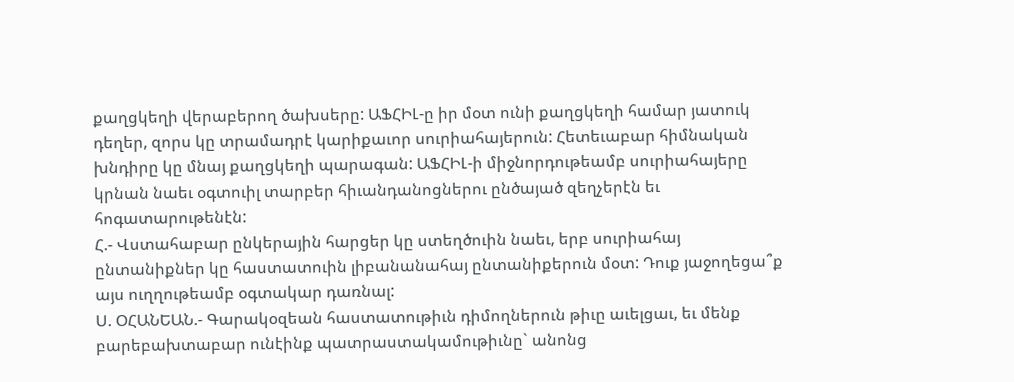քաղցկեղի վերաբերող ծախսերը: ԱՖՀԻԼ-ը իր մօտ ունի քաղցկեղի համար յատուկ դեղեր, զորս կը տրամադրէ կարիքաւոր սուրիահայերուն: Հետեւաբար հիմնական խնդիրը կը մնայ քաղցկեղի պարագան: ԱՖՀԻԼ-ի միջնորդութեամբ սուրիահայերը կրնան նաեւ օգտուիլ տարբեր հիւանդանոցներու ընծայած զեղչերէն եւ հոգատարութենէն:
Հ.- Վստահաբար ընկերային հարցեր կը ստեղծուին նաեւ, երբ սուրիահայ ընտանիքներ կը հաստատուին լիբանանահայ ընտանիքերուն մօտ: Դուք յաջողեցա՞ք այս ուղղութեամբ օգտակար դառնալ:
Ս. ՕՀԱՆԵԱՆ.- Գարակօզեան հաստատութիւն դիմողներուն թիւը աւելցաւ, եւ մենք բարեբախտաբար ունէինք պատրաստակամութիւնը` անոնց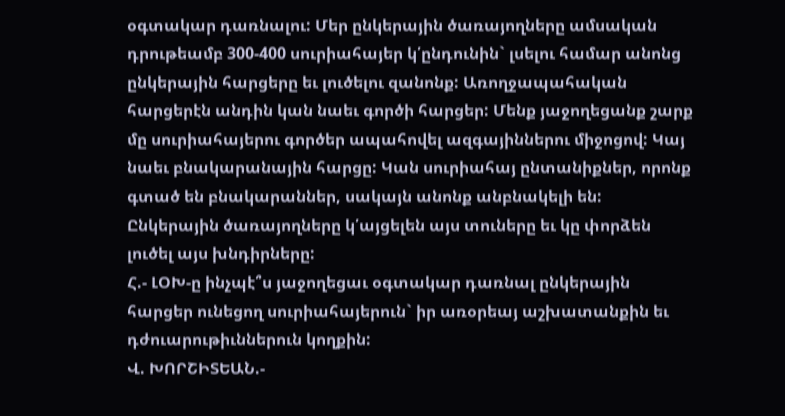օգտակար դառնալու: Մեր ընկերային ծառայողները ամսական դրութեամբ 300-400 սուրիահայեր կ՛ընդունին` լսելու համար անոնց ընկերային հարցերը եւ լուծելու զանոնք: Առողջապահական հարցերէն անդին կան նաեւ գործի հարցեր: Մենք յաջողեցանք շարք մը սուրիահայերու գործեր ապահովել ազգայիններու միջոցով: Կայ նաեւ բնակարանային հարցը: Կան սուրիահայ ընտանիքներ, որոնք գտած են բնակարաններ, սակայն անոնք անբնակելի են: Ընկերային ծառայողները կ՛այցելեն այս տուները եւ կը փորձեն լուծել այս խնդիրները:
Հ.- ԼՕԽ-ը ինչպէ՞ս յաջողեցաւ օգտակար դառնալ ընկերային հարցեր ունեցող սուրիահայերուն` իր առօրեայ աշխատանքին եւ դժուարութիւններուն կողքին:
Վ. ԽՈՐՇԻՏԵԱՆ.-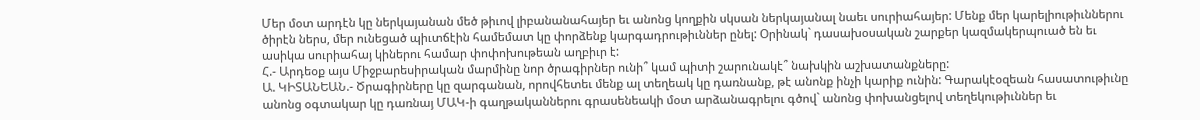Մեր մօտ արդէն կը ներկայանան մեծ թիւով լիբանանահայեր եւ անոնց կողքին սկսան ներկայանալ նաեւ սուրիահայեր: Մենք մեր կարելիութիւններու ծիրէն ներս, մեր ունեցած պիւտճէին համեմատ կը փորձենք կարգադրութիւններ ընել: Օրինակ` դասախօսական շարքեր կազմակերպուած են եւ ասիկա սուրիահայ կիներու համար փոփոխութեան աղբիւր է:
Հ.- Արդեօք այս Միջբարեսիրական մարմինը նոր ծրագիրներ ունի՞ կամ պիտի շարունակէ՞ նախկին աշխատանքները:
Ա. ԿԻՏԱՆԵԱՆ.- Ծրագիրները կը զարգանան, որովհետեւ մենք ալ տեղեակ կը դառնանք, թէ անոնք ինչի կարիք ունին: Գարակէօզեան հասատութիւնը անոնց օգտակար կը դառնայ ՄԱԿ-ի գաղթականներու գրասենեակի մօտ արձանագրելու գծով` անոնց փոխանցելով տեղեկութիւններ եւ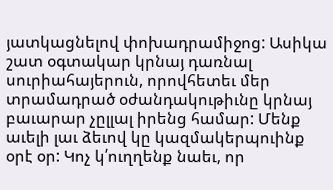յատկացնելով փոխադրամիջոց: Ասիկա շատ օգտակար կրնայ դառնալ սուրիահայերուն, որովհետեւ մեր տրամադրած օժանդակութիւնը կրնայ բաւարար չըլլալ իրենց համար: Մենք աւելի լաւ ձեւով կը կազմակերպուինք օրէ օր: Կոչ կ՛ուղղենք նաեւ, որ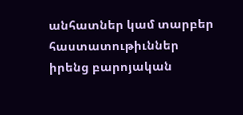անհատներ կամ տարբեր հաստատութիւններ իրենց բարոյական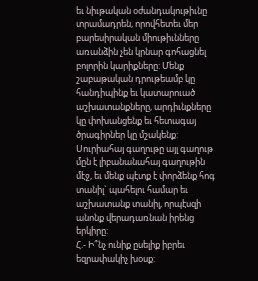եւ նիւթական օժանդակութիւնը տրամադրեն, որովհետեւ մեր բարեսիրական միութիւնները առանձին չեն կրնար գոհացնել բոլորին կարիքները: Մենք շաբաթական դրութեամբ կը հանդիպինք եւ կատարուած աշխատանքները, արդիւնքները կը փոխանցենք եւ հետագայ ծրագիրներ կը մշակենք: Սուրիահայ գաղութը այլ գաղութ մըն է լիբանանահայ գաղութին մէջ, եւ մենք պէտք է փորձենք հոգ տանիլ` պահելու համար եւ աշխատանք տանիլ, որպէսզի անոնք վերադառնան իրենց երկիրը:
Հ.- Ի՞նչ ունիք ըսելիք իբրեւ եզրափակիչ խօսք: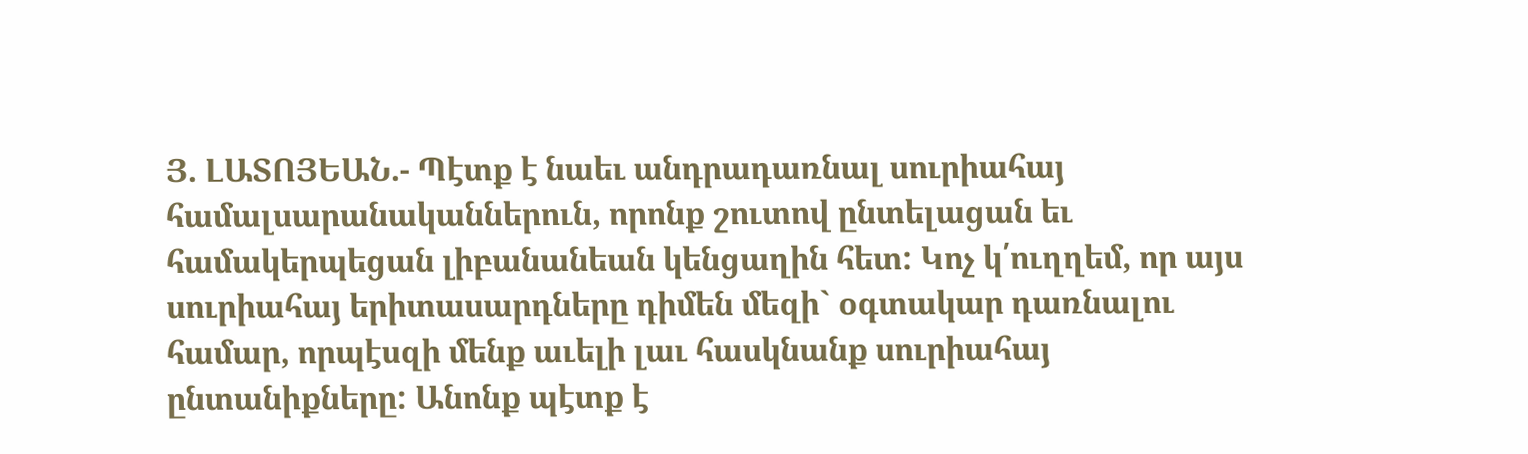Յ. ԼԱՏՈՅԵԱՆ.- Պէտք է նաեւ անդրադառնալ սուրիահայ համալսարանականներուն, որոնք շուտով ընտելացան եւ համակերպեցան լիբանանեան կենցաղին հետ: Կոչ կ՛ուղղեմ, որ այս սուրիահայ երիտասարդները դիմեն մեզի` օգտակար դառնալու համար, որպէսզի մենք աւելի լաւ հասկնանք սուրիահայ ընտանիքները: Անոնք պէտք է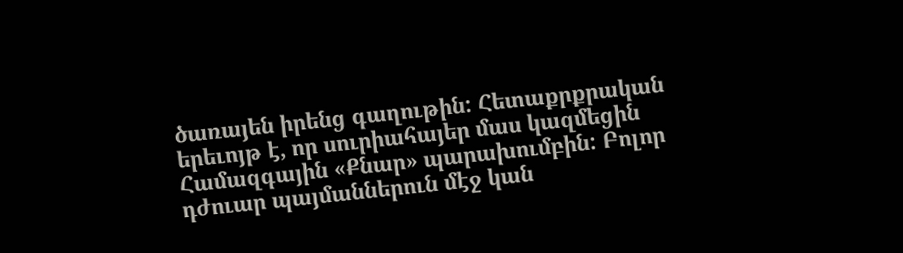ծառայեն իրենց գաղութին: Հետաքրքրական երեւոյթ է, որ սուրիահայեր մաս կազմեցին Համազգային «Քնար» պարախումբին: Բոլոր դժուար պայմաններուն մէջ կան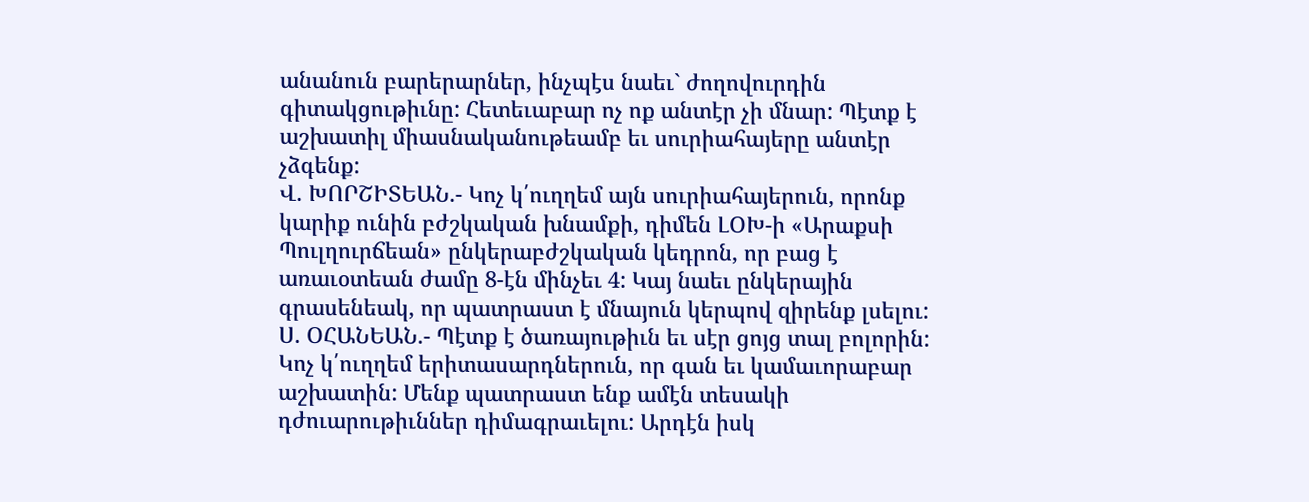անանուն բարերարներ, ինչպէս նաեւ` ժողովուրդին գիտակցութիւնը: Հետեւաբար ոչ ոք անտէր չի մնար: Պէտք է աշխատիլ միասնականութեամբ եւ սուրիահայերը անտէր չձգենք:
Վ. ԽՈՐՇԻՏԵԱՆ.- Կոչ կ՛ուղղեմ այն սուրիահայերուն, որոնք կարիք ունին բժշկական խնամքի, դիմեն ԼՕԽ-ի «Արաքսի Պուլղուրճեան» ընկերաբժշկական կեդրոն, որ բաց է առաւօտեան ժամը 8-էն մինչեւ 4: Կայ նաեւ ընկերային գրասենեակ, որ պատրաստ է մնայուն կերպով զիրենք լսելու:
Ս. ՕՀԱՆԵԱՆ.- Պէտք է ծառայութիւն եւ սէր ցոյց տալ բոլորին: Կոչ կ՛ուղղեմ երիտասարդներուն, որ գան եւ կամաւորաբար աշխատին: Մենք պատրաստ ենք ամէն տեսակի դժուարութիւններ դիմագրաւելու: Արդէն իսկ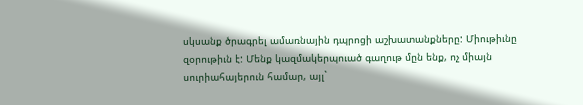սկսանք ծրագրել ամառնային դպրոցի աշխատանքները: Միութիւնը զօրութիւն է: Մենք կազմակերպուած գաղութ մըն ենք, ոչ միայն սուրիահայերուն համար, այլ`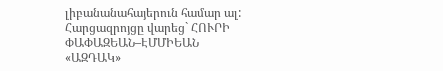լիբանանահայերուն համար ալ:
Հարցազրոյցը վարեց` ՀՈՒՐԻ ՓԱՓԱԶԵԱՆ–ԷՄՄԻԵԱՆ
«ԱԶԴԱԿ»